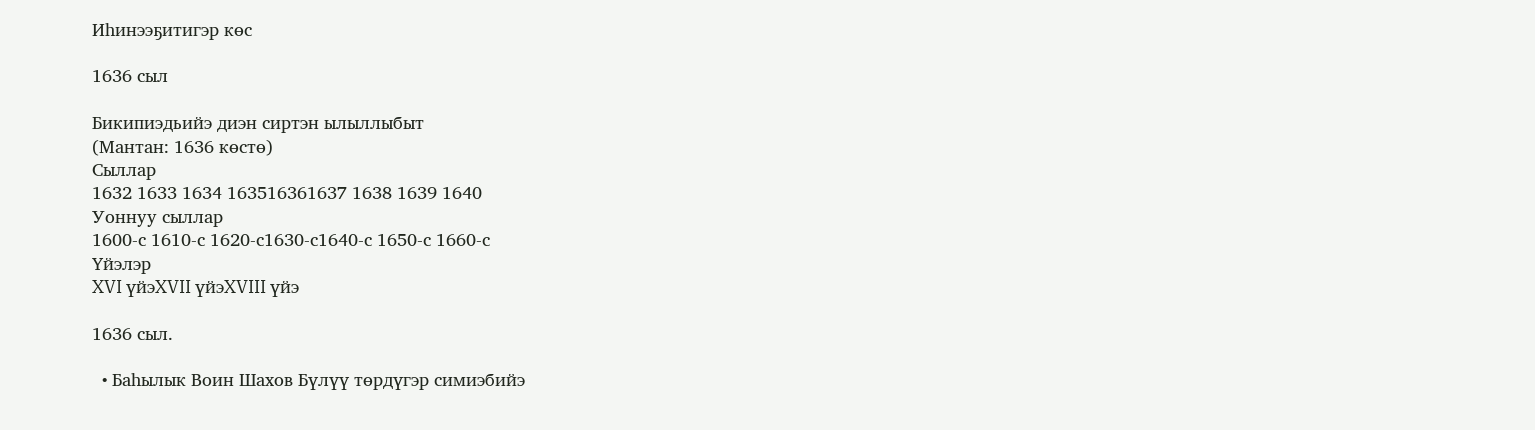Иһинээҕитигэр көс

1636 сыл

Бикипиэдьийэ диэн сиртэн ылыллыбыт
(Мантан: 1636 көстө)
Сыллар
1632 1633 1634 163516361637 1638 1639 1640
Уоннуу сыллар
1600-с 1610-с 1620-с1630-с1640-с 1650-с 1660-с
Үйэлэр
XVI үйэXVII үйэXVIII үйэ

1636 сыл.

  • Баһылык Воин Шахов Бүлүү төрдүгэр симиэбийэ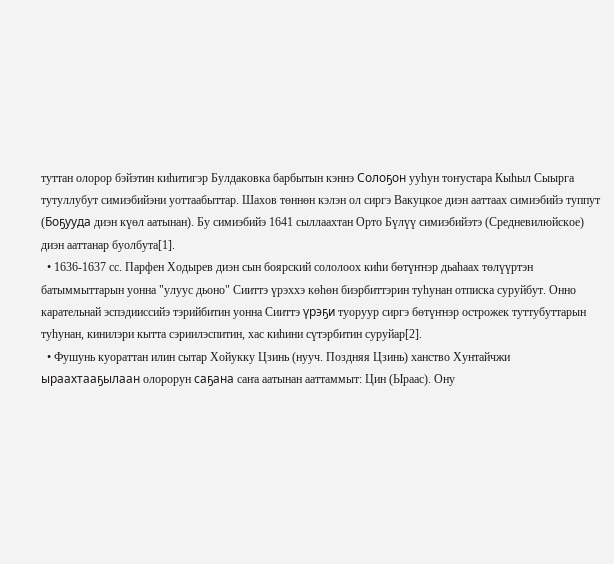туттан олорор бэйэтин киһитигэр Булдаковка барбытын кэннэ Солоҕон ууһун тоҥустара Кыһыл Сыырга тутуллубут симиэбийэни уоттаабыттар. Шахов төннөн кэлэн ол сиргэ Вакуцкое диэн ааттаах симиэбийэ туппут (Боҕууда диэн күөл аатынан). Бу симиэбийэ 1641 сыллаахтан Орто Бүлүү симиэбийэтэ (Средневилюйское) диэн ааттанар буолбута[1].
  • 1636-1637 сс. Парфен Ходырев диэн сын боярский сололоох киһи бөтүҥнэр дьаһаах төлүүртэн батыммыттарын уонна "улуус дьоно" Сииттэ үрэххэ көһөн биэрбиттэрин туһунан отписка суруйбут. Онно карательнай эспэдииссийэ тэрийбитин уонна Сииттэ үрэҕи туоруур сиргэ бөтүҥнэр острожек туттубуттарын туһунан, кинилэри кытта сэриилэспитин, хас киһини сүтэрбитин суруйар[2].
  • Фушунь куораттан илин сытар Хойукку Цзинь (нууч. Поздняя Цзинь) ханство Хунтайчжи ыраахтааҕылаан олорорун саҕана саҥа аатынан ааттаммыт: Цин (Ыраас). Ону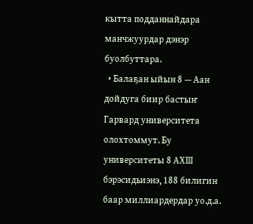кытта подданнайдара манчжуурдар дэнэр буолбуттара.
  • Балаҕан ыйын 8 — Аан дойдуга биир бастыҥ Гарвард университета олохтоммут. Бу университеты 8 АХШ бэрэсидьиэнэ, 188 билигин баар миллиардердар уо.д.а.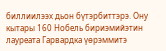биллиилээх дьон бүтэрбиттэрэ. Ону кытары 160 Нобель бириэмийэтин лауреата Гарвардка үөрэммитэ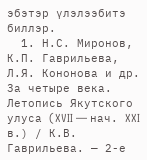эбэтэр үлэлээбитэ биллэр.
  1. Н.С. Миронов, К.П. Гаврильева, Л.Я. Кононова и др. За четыре века. Летопись Якутского улуса (XVII — нач. XXI в.) / К.В. Гаврильева. — 2-е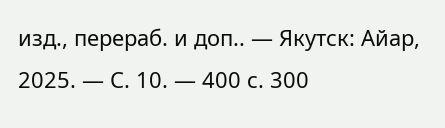изд., перераб. и доп.. — Якутск: Айар, 2025. — С. 10. — 400 с. 300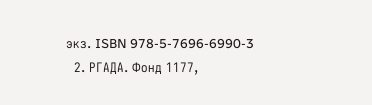экз. ISBN 978-5-7696-6990-3
  2. РГАДА. Фонд 1177,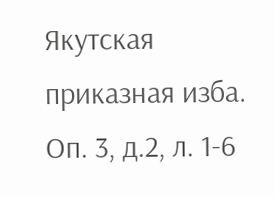Якутская приказная изба. Оп. 3, д.2, л. 1-6